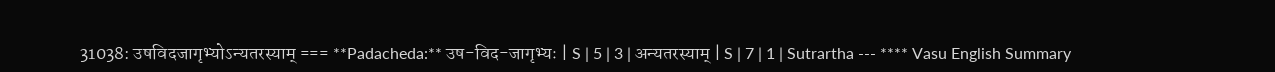31038: उषविदजागृभ्योऽन्यतरस्याम् === **Padacheda:** उष-विद-जागृभ्यः | S | 5 | 3 | अन्यतरस्याम् | S | 7 | 1 | Sutrartha --- **** Vasu English Summary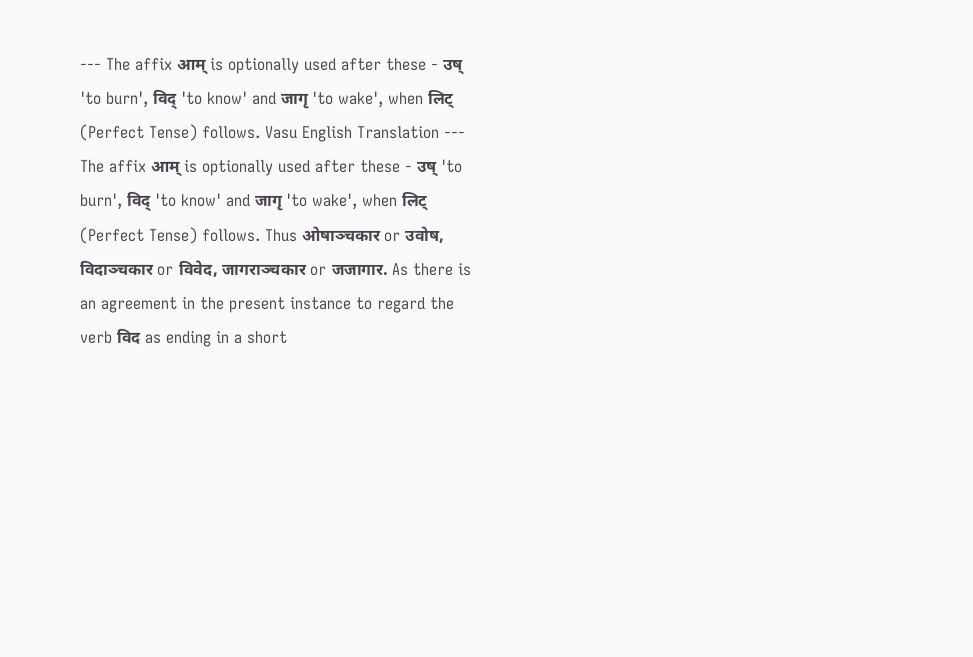--- The affix आम् is optionally used after these - उष् 'to burn', विद् 'to know' and जागृ 'to wake', when लिट् (Perfect Tense) follows. Vasu English Translation --- The affix आम् is optionally used after these - उष् 'to burn', विद् 'to know' and जागृ 'to wake', when लिट् (Perfect Tense) follows. Thus ओषाञ्चकार or उवोष, विदाञ्चकार or विवेद, जागराञ्चकार or जजागार. As there is an agreement in the present instance to regard the verb विद as ending in a short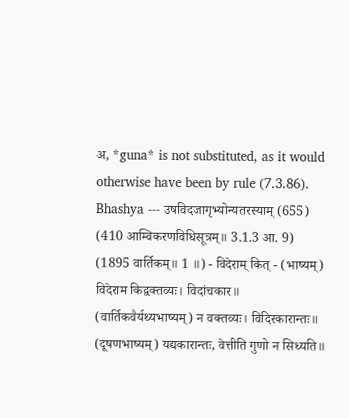अ, *guna* is not substituted, as it would otherwise have been by rule (7.3.86). Bhashya --- उषविदजागृभ्योन्यतरस्याम् (655) (410 आम्विकरणविधिसूत्रम्॥ 3.1.3 आ. 9) (1895 वार्तिकम्॥ 1 ॥) - विदेराम् कित् - (भाष्यम्) विदेराम किद्वक्तव्यः। विदांचकार॥ (वार्तिकवैर्यथ्यभाष्यम्) न वक्तव्यः। विदिरकारान्तः॥ (दूषणभाष्यम्) यद्यकारान्तः, वेत्तीति गुणो न सिध्यति॥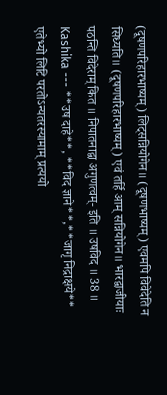(दूषणपरिहारभाष्यम्) लिट्सन्नियोगेन॥ (दूषणभाष्यम्) एवमपि विवेदेति न सिध्यति॥ (दूषणपरिहारभाष्यम्) एवं तर्हि आम् सन्नियोगेन॥ भारद्वाजीयाः पठन्ति विदेराम् कित ॥ निपातनाद्वा अगुणत्वम्- इति ॥ उषविद ॥ 38 ॥ Kashika --- **उष दाहे**, **विद ज्ञाने**,**जागृ निद्राक्षये** एतेभ्यो लिटि परतोऽन्यतरस्यामाम् प्रत्ययो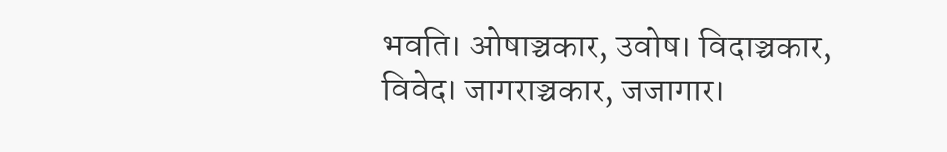भवति। ओषाञ्चकार, उवोष। विदाञ्चकार, विवेद। जागराञ्चकार, जजागार।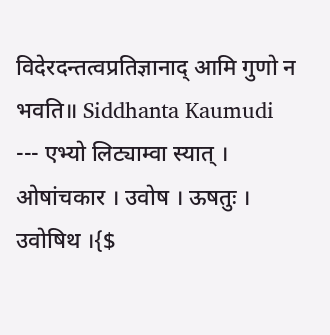विदेरदन्तत्वप्रतिज्ञानाद् आमि गुणो न भवति॥ Siddhanta Kaumudi --- एभ्यो लिट्याम्वा स्यात् । ओषांचकार । उवोष । ऊषतुः । उवोषिथ ।{$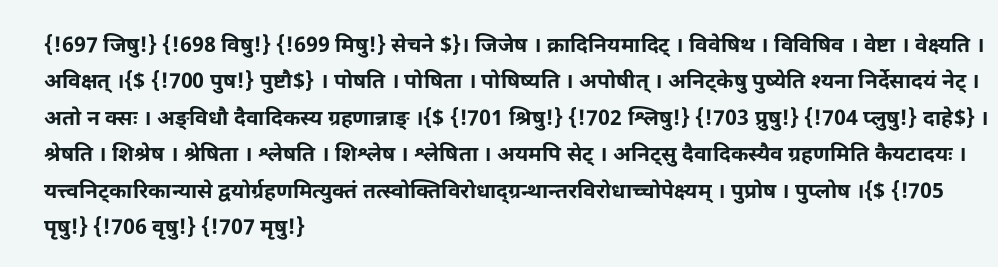{!697 जिषु!} {!698 विषु!} {!699 मिषु!} सेचने $}। जिजेष । क्रादिनियमादिट् । विवेषिथ । विविषिव । वेष्टा । वेक्ष्यति । अविक्षत् ।{$ {!700 पुष!} पुष्टौ$} । पोषति । पोषिता । पोषिष्यति । अपोषीत् । अनिट्केषु पुष्येति श्यना निर्देसादयं नेट् । अतो न क्सः । अङ्विधौ दैवादिकस्य ग्रहणान्नाङ् ।{$ {!701 श्रिषु!} {!702 श्लिषु!} {!703 प्रुषु!} {!704 प्लुषु!} दाहे$} । श्रेषति । शिश्रेष । श्रेषिता । श्लेषति । शिश्लेष । श्लेषिता । अयमपि सेट् । अनिट्सु दैवादिकस्यैव ग्रहणमिति कैयटादयः । यत्त्वनिट्कारिकान्यासे द्वयोर्ग्रहणमित्युक्तं तत्स्वोक्तिविरोधाद्ग्रन्थान्तरविरोधाच्चोपेक्ष्यम् । पुप्रोष । पुप्लोष ।{$ {!705 पृषु!} {!706 वृषु!} {!707 मृषु!}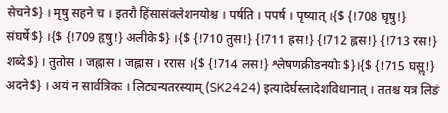सेचने$} । मृषु सहने च । इतरौ हिंसासंक्लेशनयोश्च । पर्षति । पपर्ष । पृष्यात् ।{$ {!708 घृषु!} संघर्षे$} ।{$ {!709 हृषु!} अलीके$} ।{$ {!710 तुस!} {!711 ह्रस!} {!712 ह्लस!} {!713 रस!} शब्दे$} । तुतोस । जह्नास । जह्लास । ररास ।{$ {!714 लस!} श्लेषणक्रीडनयोः $}।{$ {!715 घसॢ!} अदने$} । अयं न सार्वत्रिकः । लिट्यन्यतरस्याम् (SK2424) इत्यादेर्घस्लादेशविधानात् । ततश्च यत्र लिङं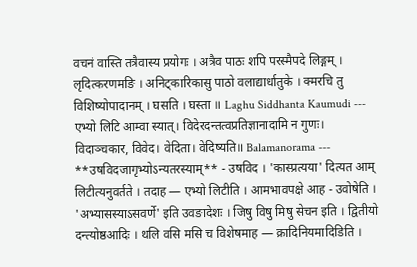वचनं वास्ति तत्रैवास्य प्रयोगः । अत्रैव पाठः शपि परस्मैपदे लिङ्गम् । लृदित्करणमङि । अनिट्कारिकासु पाठो वलाद्यार्धातुके । क्मरचि तु विशिष्योपादानम् । घसति । घस्ता ॥ Laghu Siddhanta Kaumudi --- एभ्यो लिटि आम्वा स्यात्। विदेरदन्तत्वप्रतिज्ञानादामि न गुणः। विदाञ्चकार, विवेद। वेदिता। वेदिष्यति॥ Balamanorama --- **उषविदजागृभ्योऽन्यतरस्याम्** - उषविद । 'कास्प्रत्यया' दित्यत आम् लिटीत्यनुवर्तते । तदाह — एभ्यो लिटीति । आमभावपक्षे आह - उवोषेति । 'अभ्यासस्याऽसवर्णे' इति उवङादेशः । जिषु विषु मिषु सेचन इति । द्वितीयो दन्त्योष्ठआदिः । थलि वसि मसि च विशेषमाह — क्रादिनियमादिडिति ।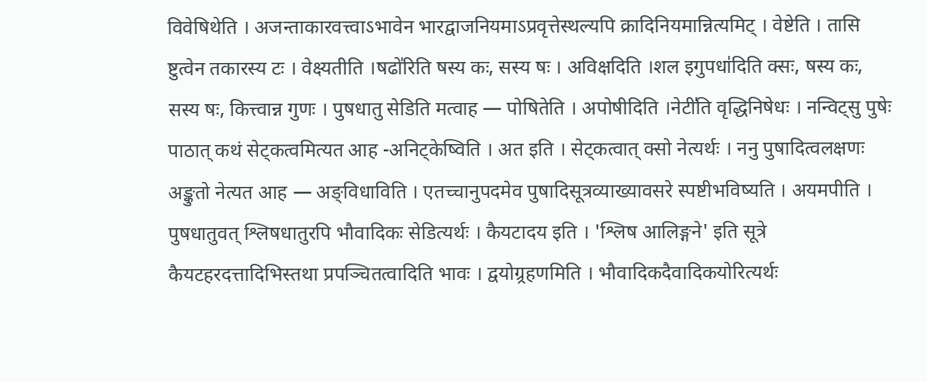विवेषिथेति । अजन्ताकारवत्त्वाऽभावेन भारद्वाजनियमाऽप्रवृत्तेस्थल्यपि क्रादिनियमान्नित्यमिट् । वेष्टेति । तासि ष्टुत्वेन तकारस्य टः । वेक्ष्यतीति ।षढो॑रिति षस्य कः, सस्य षः । अविक्षदिति ।शल इगुपधा॑दिति क्सः, षस्य कः, सस्य षः, कित्त्वान्न गुणः । पुषधातु सेडिति मत्वाह — पोषितेति । अपोषीदिति ।नेटी॑ति वृद्धिनिषेधः । नन्विट्सु पुषेः पाठात् कथं सेट्कत्वमित्यत आह -अनिट्केष्विति । अत इति । सेट्कत्वात् क्सो नेत्यर्थः । ननु पुषादित्वलक्षणः अङ्कुतो नेत्यत आह — अङ्विधाविति । एतच्चानुपदमेव पुषादिसूत्रव्याख्यावसरे स्पष्टीभविष्यति । अयमपीति । पुषधातुवत् श्लिषधातुरपि भौवादिकः सेडित्यर्थः । कैयटादय इति । 'श्लिष आलिङ्गने' इति सूत्रे कैयटहरदत्तादिभिस्तथा प्रपञ्चितत्वादिति भावः । द्वयोग्र्रहणमिति । भौवादिकदैवादिकयोरित्यर्थः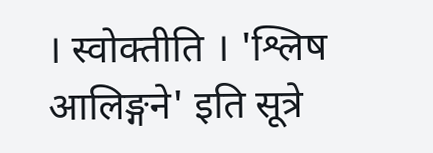। स्वोक्तीति । 'श्लिष आलिङ्गने' इति सूत्रे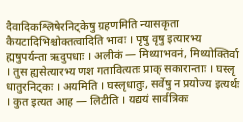दैवादिकश्लिषेरनिट्केषु ग्रहणमिति न्यासकृता कैयटादिभिश्चोक्तत्वादिति भावः । पृषु वृषु इत्यारभ्य ह्मषुपर्यन्ता ऋदुपधाः । अलीकं — मिथ्याभवनं, मिथ्योक्तिर्वा । तुस ह्यसेत्यारभ्य णश गतावित्यतः प्राक् सकारान्ताः । घस्लृ धातुरनिट्कः । अयमिति । घस्लृधातुः, सर्वेषु न प्रयोज्य इत्यर्थः । कुत इत्यत आह — लिटीति । यद्ययं सार्वत्रिकः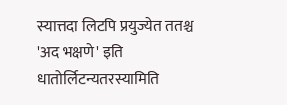स्यात्तदा लिटपि प्रयुज्येत ततश्च 'अद भक्षणे' इति धातोर्लिटन्यतरस्यामिति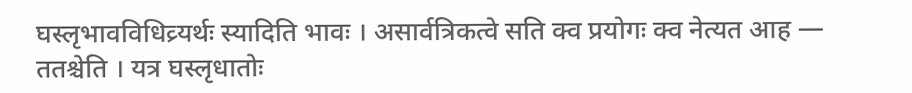घस्लृभावविधिव्र्यर्थः स्यादिति भावः । असार्वत्रिकत्वे सति क्व प्रयोगः क्व नेत्यत आह — ततश्चेति । यत्र घस्लृधातोः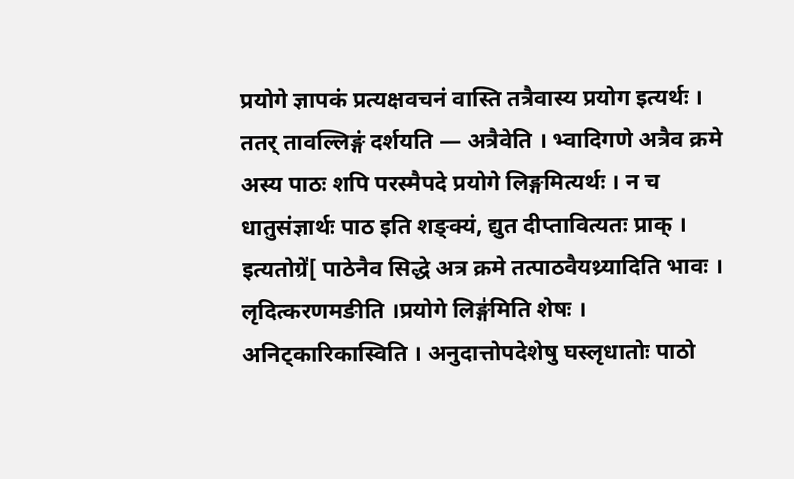प्रयोगे ज्ञापकं प्रत्यक्षवचनं वास्ति तत्रैवास्य प्रयोग इत्यर्थः । ततर् तावल्लिङ्गं दर्शयति — अत्रैवेति । भ्वादिगणे अत्रैव क्रमे अस्य पाठः शपि परस्मैपदे प्रयोगे लिङ्गमित्यर्थः । न च धातुसंज्ञार्थः पाठ इति शङ्क्यं, द्युत दीप्तावित्यतः प्राक् । इत्यतोग्रे॑[ पाठेनैव सिद्धे अत्र क्रमे तत्पाठवैयथ्र्यादिति भावः । लृदित्करणमङीति ।प्रयोगे लिङ्ग॑मिति शेषः । अनिट्कारिकास्विति । अनुदात्तोपदेशेषु घस्लृधातोः पाठो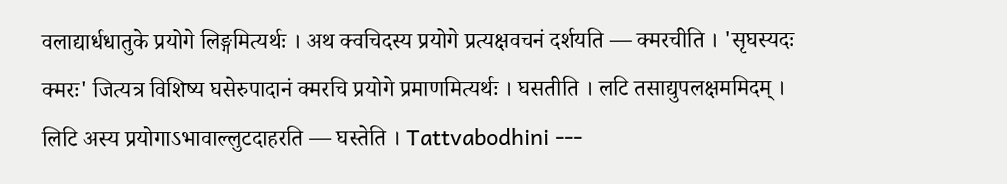वलाद्यार्धधातुके प्रयोगे लिङ्गमित्यर्थः । अथ क्वचिदस्य प्रयोगे प्रत्यक्षवचनं दर्शयति — क्मरचीति । 'सृघस्यदः क्मरः' जित्यत्र विशिष्य घसेरुपादानं क्मरचि प्रयोगे प्रमाणमित्यर्थः । घसतीति । लटि तसाद्युपलक्षममिदम् । लिटि अस्य प्रयोगाऽभावाल्लुटदाहरति — घस्तेति । Tattvabodhini ---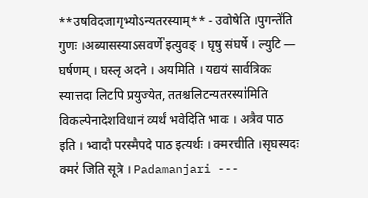**उषविदजागृभ्योऽन्यतरस्याम्** - उवोषेति ।पुगन्ते॑ति गुणः ।अब्यासस्याऽसवर्णे॑ इत्युवङ् । घृषु संघर्षे । ल्युटि — घर्षणम् । घस्लृ अदने । अयमिति । यद्ययं सार्वत्रिकः स्यात्तदा लिटपि प्रयुज्येत, ततश्चलिटन्यतरस्या॑मिति विकल्पेनादेशविधानं व्यर्थं भवेदिति भावः । अत्रैव पाठ इति । भ्वादौ परस्मैपदे पाठ इत्यर्थः । क्मरचीति ।सृघस्यदः क्मर॑ जिति सूत्रे । Padamanjari ---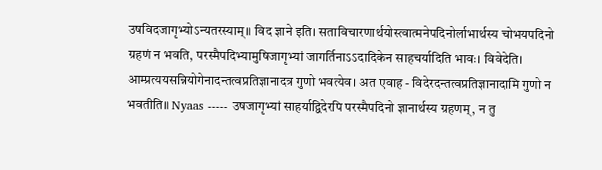उषविदजागृभ्योऽन्यतरस्याम्॥ विद ज्ञाने इति। सताविचारणार्थयोस्त्वात्मनेपदिनोर्लाभार्थस्य चोभयपदिनो ग्रहणं न भवति, परस्मैपदिभ्यामुषिजागृभ्यां जागर्तिनाऽऽदादिकेन साहचर्यादिति भावः। विवेदेति। आम्प्रत्ययसन्नियोगेनादन्तत्वप्रतिज्ञानादत्र गुणो भवत्येव। अत एवाह - विदेरदन्तत्वप्रतिज्ञानादामि गुणो न भवतीति॥ Nyaas ----- उषजागृभ्यां साहर्याद्विदेरपि परस्मैपदिनो ज्ञानार्थस्य ग्रहणम्, न तु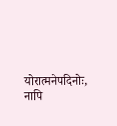योरात्मनेपदिनोः, नापि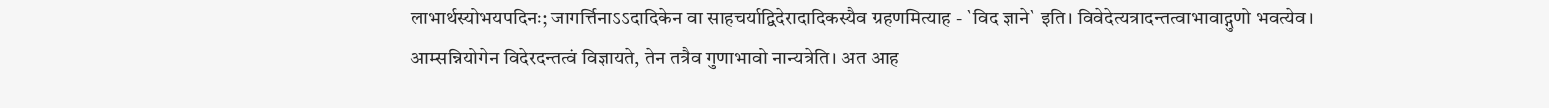लाभार्थस्योभयपदिनः; जागर्त्तिनाऽऽदादिकेन वा साहचर्याद्विदेरादादिकस्यैव ग्रहणमित्याह - `विद ज्ञाने` इति। विवेदेत्यत्रादन्तत्वाभावाद्गुणो भवत्येव। आम्सन्नियोगेन विदेरदन्तत्वं विज्ञायते, तेन तत्रैव गुणाभावो नान्यत्रेति। अत आह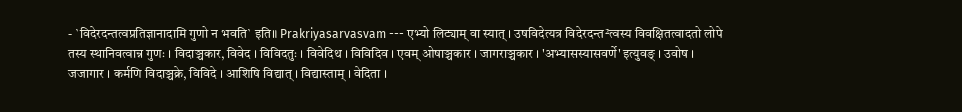- `विदेरदन्तत्वप्रतिज्ञानादामि गुणो न भवति` इति॥ Prakriyasarvasvam --- एभ्यो लिट्याम् वा स्यात् । उषविदेत्यत्र विदेरदन्त²त्वस्य विवक्षितत्वादतो लोपे तस्य स्थानिवत्वान्न गुणः । विदाञ्चकार, विवेद । विविदतुः । विवेदिथ । विविदिव । एवम् ओषाञ्चकार । जागराञ्चकार । 'अभ्यासस्यासवर्णे' इत्युवङ् । उवोष । जजागार । कर्मणि विदाञ्चक्रे, विविदे । आशिषि विद्यात् । विद्यास्ताम् । वेदिता ।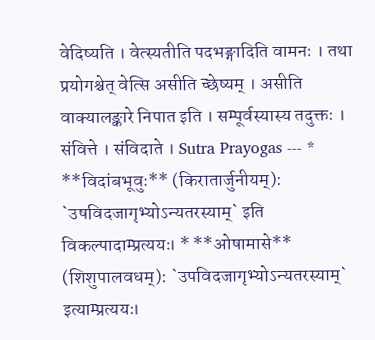वेदिष्यति । वेत्स्यतीति पदभङ्गादिति वामनः । तथा प्रयोगश्चेत् वेत्सि असीति च्छेष्यम् । असीति वाक्यालङ्कारे निपात इति । सम्पूर्वस्यास्य तदुक्तः । संवित्ते । संविदाते । Sutra Prayogas --- * **विदांबभूवुः** (किरातार्जुनीयम्): `उषविदजागृभ्योऽन्यतरस्याम्` इति विकल्पादाम्प्रत्ययः। * **ओषामासे** (शिशुपालवधम्): `उपविदजागृभ्योऽन्यतरस्याम्` इत्याम्प्रत्ययः।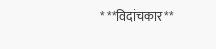* **विदांचकार**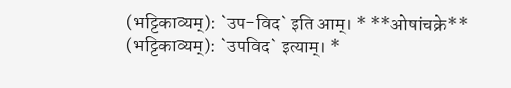(भट्टिकाव्यम्): `उप-विद` इति आम्। * **ओषांचक्रे** (भट्टिकाव्यम्): `उपविद` इत्याम्। *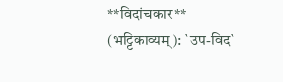**विदांचकार** (भट्टिकाव्यम्): `उप-विद`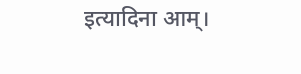इत्यादिना आम्।